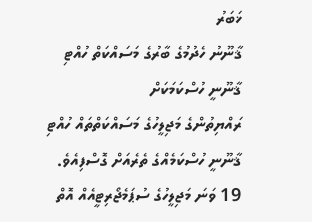ޚަބަރު
ޤާނޫނު ހެދުމުގެ ބާރުގެ މަސައްކަތް ހުއްޓި ޤާނޫނީ ހުސްކަމަކަށް
ރައްޔިތުންގެ މަޖިލީހުގެ މަސައްކަތްތައް ހުއްޓި ޤާނޫނީ ހުސްކަމެއްގެ ތެރެއަށް ގޮސްފިއެވެ. 19 ވަނަ މަޖިލީހުގެ ސުޕަމެޖޯރިޓީއެއް އޮތް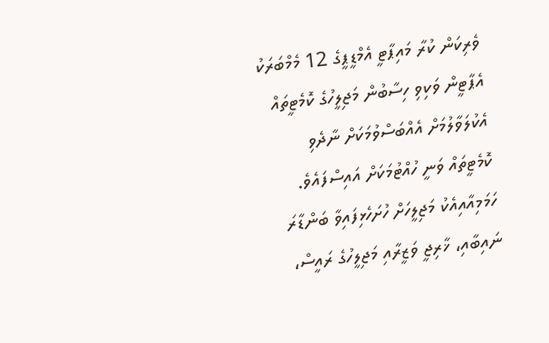ވެރިކަން ކުރާ މައިޕާޓީ އެމްޑީޕީގެ 12 މެމްބަރަކު އެޕާޓީން ވަކިވި ހިސާބުން މަޖިލީހުގެ ކޮމެޓީތައް އެކުލަވާލުމަށް އެއްބަސްވުމަކަށް ނާދެވި ކޮމެޓީތައް ވަނީ ހުއްޓުމަކަށް އައިސްފައެވެ.
ހަމަމިއާއިއެކު މަޖިލީހަށް ހުށަހެޅިފައިވާ ބަންޑާރަ ނައިބާއި، ޚާރިޖީ ވަޒީރާއި މަޖިލީހުގެ ރައީސް،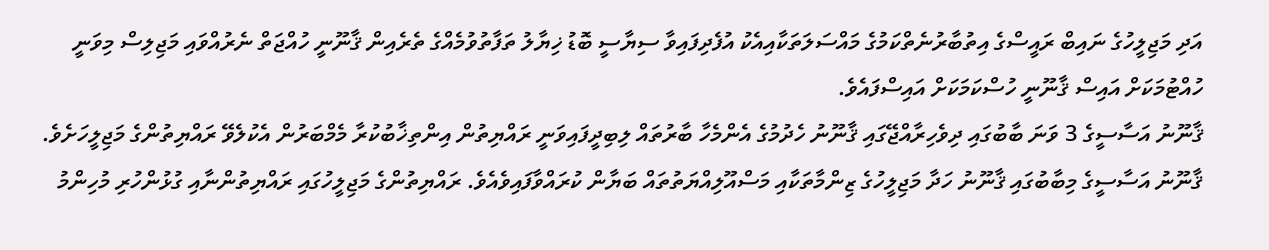އަދި މަޖިލީހުގެ ނައިބް ރައީސްގެ އިތުބާރުނެތްކަމުގެ މައްސަލަތަކާއިއެކު އުފެދިފައިވާ ސިޔާސީ ބޮޑު ޚިޔާލު ތަފާތުވުމެއްގެ ތެރެއިން ޤާނޫނީ ހުއްޖަތް ނެރުއްވައި މަޖިލިސް މިވަނީ ހުއްޓުމަކަށް އައިސް ޤާނޫނީ ހުސްކަމަކަށް އައިސްފައެވެ.
ޤާނޫނު އަސާސީގެ 3 ވަނަ ބާބުގައި ދިވެހިރާއްޖޭގައި ޤާނޫނު ހެދުމުގެ އެންމެހާ ބާރުތައް ލިބިދީފައިވަނީ ރައްޔިތުން އިންތިޚާބުކުރާ މެމްބަރުން އެކުލެވޭ ރައްޔިތުންގެ މަޖިލީހަށެވެ. ޤާނޫނު އަސާސީގެ މިބާބުގައި ޤާނޫނު ހަދާ މަޖިލީހުގެ ޒިންމާތަކާއި މަސްއޫލިއްޔަތުތައް ބަޔާން ކުރައްވާފައިވެއެވެ. ރައްޔިތުންގެ މަޖިލީހުގައި ރައްޔިތުންނާއި ގުޅުންހުރި މުހިންމު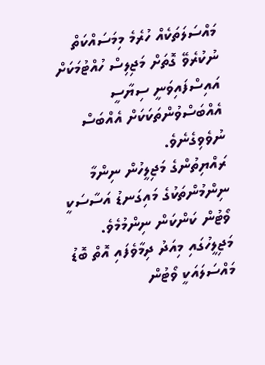މައްސަލަތަކެއް ހުރެމެ މިމަސައްކަތް ނުކުރެވޭ ގޮތަށް މަޖިލިސް ހުއްޓުމަކަށް އައިސްފައިވަނީ ސިޔާސީ އެއްބަސްވުންތަކަކަށް އެއްބަސް ނުވެވިގެނެވެ.
ރައްޔިތުންގެ މަޖިލީހުން ނިންމާ ނިންމުންތަކުގެ މައިގަނޑު އަސާސަކީ ވޯޓުން ކަންކަން ނިންމުމެވެ. މަޖިލީހުގައި މިއަދު ދިމާވެފައި އޮތް ބޮޑު މައްސަލައަކީ ވޯޓުން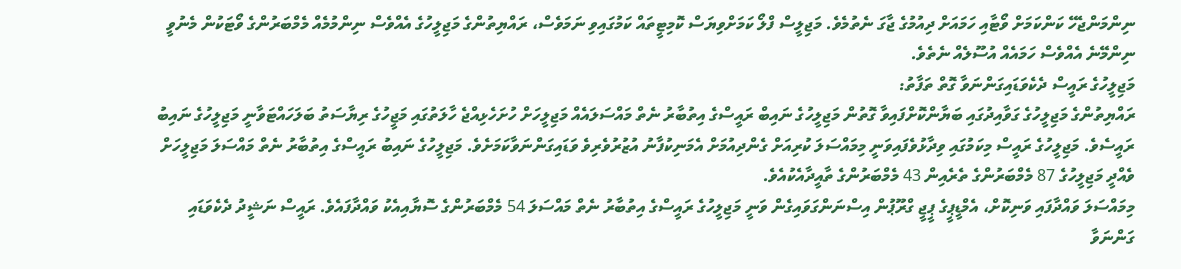ނިންމަންޖެހޭ ކަންކަމަށް ވޯޓާއި ހަމައަށް ދިއުމުގެ ޖާގަ ނެތުމެވެ. މަޖިލީސް ފްލޯ ކަމަށްވިޔަސް ކޮމިޓީތައް ކަމުގައިވި ނަމަވެސް، ރައްޔިތުންގެ މަޖިލީހުގެ އެއްވެސް ނިންމުމެއް މެމްބަރުންގެ ވޯޓަކުން މެނުވީ ނިންމޭނެ އެއްވެސް ހަމައެއް އުސޫލެއް ނެތެވެ.
މަޖިލީހުގެ ރައީސް ދެކެވަޑައިގަންނަވާ ގޮތް ތަފާތު:
ރައްޔިތުންގެ މަޖިލީހުގެ ގަވާއިދުގައި ބަޔާންކޮށްފައިވާ ގޮތުން މަޖިލީހުގެ ނައިބް ރައީސްގެ އިތުބާރު ނެތް މައްސަލައެއް މަޖިލީހަށް ހުށަހެޅިއްޖެ ހާލަތުގައި މަޖީހުގެ ރިޔާސަތު ބަލަހައްޓަވާނީ މަޖިލީހުގެ ނައިބު ރައީސެވެ. މަޖިލީހުގެ ރައީސް މިކަމުގައި ވިދާޅުވެފައިވަނީ މިމައްސަލަ ކުރިއަށް ގެންދިއުމަށް އެމަނިކުފާނު އުޒުރުވެރިވެ ވަޑައިގަންނަވާކަމަށެވެ. މަޖިލީހުގެ ނައިބު ރައީސްގެ އިތުބާރު ނެތް މައްސަލަ މަޖިލީހަށް ވެއްދީ މަޖިލީހުގެ 87 މެމްބަރުންގެ ތެރެއިން 43 މެމްބަރުންގެ ތާއީދާއެކުއެވެ.
މިމައްސަލަ ވައްދާފައި ވަނިކޮށް، އެމްޑީޕީގެ ޕީޖީ ގްރޫޕުން އިސްނަންގަވައިގެން ވަނީ މަޖިލީހުގެ ރައީސްގެ އިތުބާރު ނެތް މައްސަލަ 54 މެމްބަރުންގެ ސޮޔާއިއެކު ވައްދާފައެވެ. ރައީސް ނަޝީދު ދެކެވަޑައި ގަންނަވާ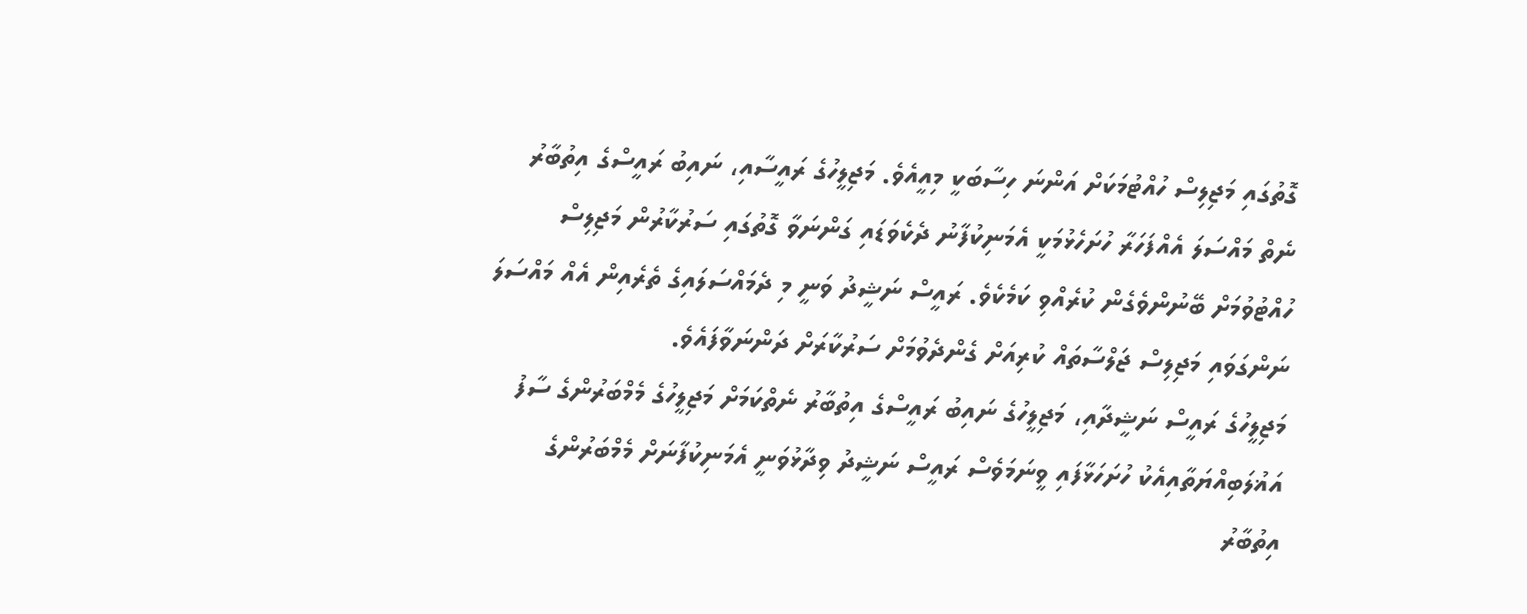ގޮތުގައި މަޖިލިސް ހުއްޓުމަކަށް އަންނަ ހިސާބަކީ މިއީއެވެ. މަޖިލީހުގެ ރައީސާއި، ނައިބު ރައީސްގެ އިތުބާރު ނެތް މައްސަލަ އެއްފަހަރާ ހުށަހެޅުމަކީ އެމަނިކުފާނު ދެކެވަޑައި ގަންނަވާ ގޮތުގައި ސަރުކާރުން މަޖިލިސް ހުއްޓުވުމަށް ބޭނުންވެގެން ކުރެއްވި ކަމެކެވެ. ރައީސް ނަޝީދު ވަނީ މި ދެމައްސަލައިގެ ތެރެއިން އެއް މައްސަލަ ނަންގަވައި މަޖިލިސް ޖަލްސާތައް ކުރިއަށް ގެންދެވުމަށް ސަރުކާރަށް ދަންނަވާފައެވެ.
މަޖިލީހުގެ ރައީސް ނަޝީދާއި، މަޖިލީހުގެ ނައިބު ރައީސްގެ އިތުބާރު ނެތްކަމަށް މަޖިލީހުގެ މެމްބަރުންގެ ސާފު އަޣުލަބިއްޔަތާއިއެކު ހުށަހަޅާފައި ވީނަމަވެސް ރައީސް ނަޝީދު ވިދާޅުވަނީ އެމަނިކުފާނަށް މެމްބަރުންގެ އިތުބާރު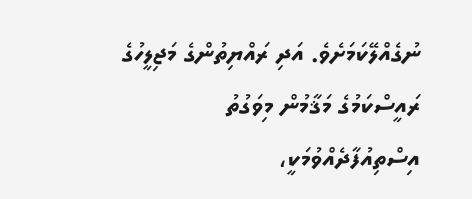ނުގެއްލޭކަމަށެވެ. އަދި ރައްޔިތުންގެ މަޖިލީހުގެ ރައީސްކަމުގެ މަޤާމުން މިވަގުތު އިސްތިއުފާދެއްވުމަކީ،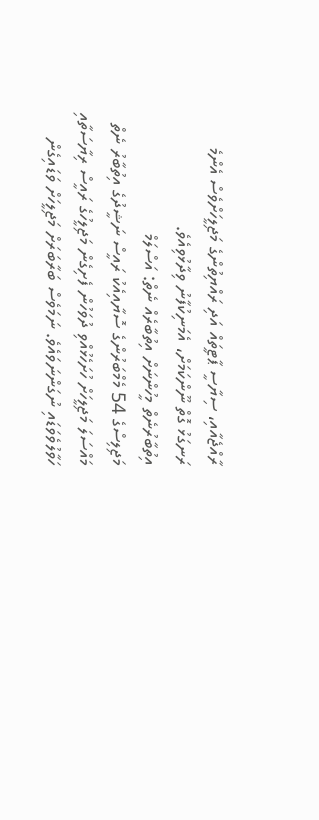ރާއްޖެއާއި، ސިޔާސީ ޕާޓީތައް އަދި ރައްޔިތުންގެ މަޖިލީހަށްވެސް އެންމެ ރަނގަޅު ގޮތް ނޫންކަމަށް، އެމަނިކުފާނު ވިދާޅުވިއެވެ.
އިތުބާރުނެތް މީހުންނަށް އިތުބާރެއް ނެތް: އަސްލަމް
މަޖިލިސްގެ 54 މެމްބަރުންގެ ސޮޔާއިއެކު ރައީސް ނަޝީދުގެ އިތުބާރު ނެތް މައްސަލަ މަޖިލީހަށް ހުށަހެޅުއްވި ދުވަހުން ފެށިގެން މަޖިލީހުގެ ރައީސް ރިޔާސަތާއި ހަވާލުވެވަޑައި ނުގަންނަވައެވެ. ނަމަވެސް ބަރާބަރަށް މަޖިލީހަށް ވަޑައިގެން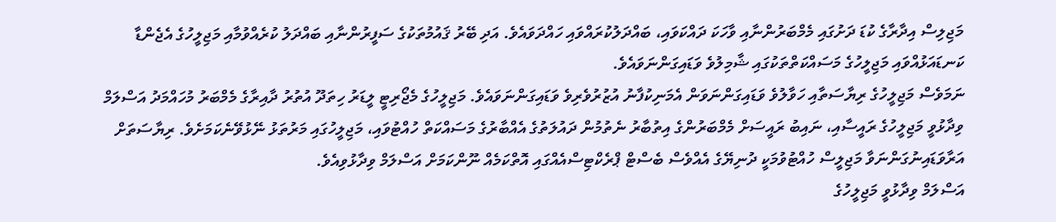މަޖިލިސް އިދާރާގެ ކުޑަ ދަށުގައި މެމްބަރުންނާއި ވާހަކަ ދައްކަވައި، ބައްދަލުކުރައްވައި ހައްދަވައެވެ. އަދި ބޭރު ޤައުމުތަކުގެ ސަފީރުންނާއި ބައްދަލު ކުރެއްވުމާއި މަޖިލީހުގެ އެޖެންޑާ ކަނޑައަޅުއްވައި މަޖިލީހުގެ މަސައްކަތްތަކުގައި ޝާމިލުވެ ވަޑައިގަންނަވައެވެ.
ނަމަވެސް މަޖިލީހުގެ ރިޔާސަތާއި ހަވާލުވެ ވަޑައިގަންނަވަން އެމަނިކުފާނު އުޒުރުވެރިވެ ވަޑައިގަންނަވައެވެ. މަޖިލީހުގެ މެޖޯރިޓީ ލީޑަރު ހިތަދޫ އުތުރު ދާއިރާގެ މެމްބަރު މުހައްމަދު އަސްލަމް ވިދާޅުވީ މަޖިލީހުގެ ރައީސާއި، ނައިބު ރައީސަށް މެމްބަރުންގެ އިތުބާރު ނެތުމުން ދައުލަތުގެ އެއްބާރުގެ މަސައްކަތް ހުއްޓުވައި، މަޖިލީހުގައި މަރުތަޅު ނޭޅުވޭނެކަމަށެވެ. ރިޔާސަތަށް އަރާވަޑައިނުގަންނަވާ މަޖިލީސް ހުއްޓުވުމަކީ ދުނިޔޭގެ އެއްވެސް ބެސްޓް ޕްރެކްޓިސްއެއްގައި އޮތްކަމެއް ނޫންކަމަށް އަސްލަމް ވިދާޅުވިއެވެ.
އަސްލަމް ވިދާޅުވީ މަޖިލީހުގެ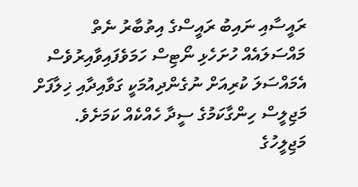ރައީސާއި ނައިބު ރައީސްގެ އިތުބާރު ނެތް މައްސަލައެއް ހުށަހެޅި ނޯޓިސް ހަމަވެފައިވާއިރުވެސް އެމައްސަލަ ކުރިއަށް ނުގެންދިއުމަކީ ގަވާއިދާއި ޚިލާފަށް މަޖިލީސް ހިންގާކަމުގެ ސީދާ ހެއްކެއް ކަމަށެވެ. މަޖިލީހުގެ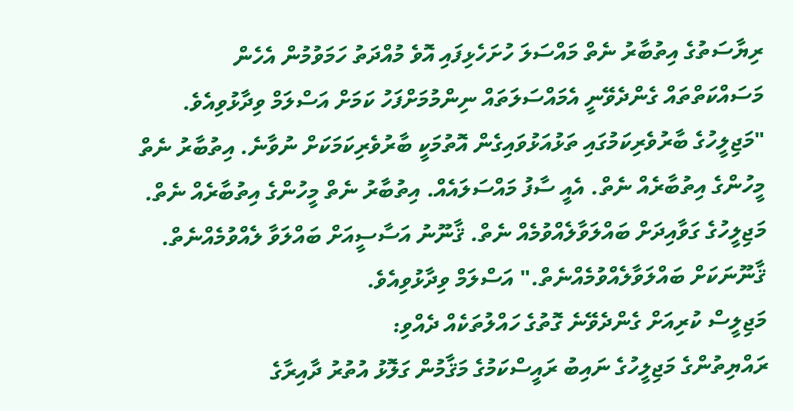ރިޔާސަތުގެ އިތުބާރު ނެތް މައްސަލަ ހުށަހެޅިފައި އޮވެ މުއްދަތު ހަމަވުމުން އެހެން މަސައްކަތްތައް ގެންދެވޭނީ އެމައްސަލަތައް ނިންމުމަށްފަހު ކަމަށް އަސްލަމް ވިދާޅުވިއެވެ.
"މަޖިލީހުގެ ބާރުވެރިކަމުގައި ތަޅުއަޅުވައިގެން އޮތުމަކީ ބާރުވެރިކަމަކަށް ނުވާނެ. އިތުބާރު ނެތް މީހުންގެ އިތުބާރެއް ނެތް. އެއީ ސާފު މައްސަލައެއް. އިތުބާރު ނެތް މީހުންގެ އިތުބާރެއް ނެތް. މަޖިލީހުގެ ގަވާއިދަށް ބައްލަވާލެއްވުމެއް ނެތް. ޤާނޫނު އަސާސީއަށް ބައްލަވާ ލެއްވުމެއްނެތް. ޤާނޫނަކަށް ބައްލަވާލެއްވުމެއްނެތް." އަސްލަމް ވިދާޅުވިއެވެ.
މަޖިލީސް ކުރިއަށް ގެންދެވޭނެ ގޮތުގެ ހައްލުތަކެއް ދެއްވި:
ރައްޔިތުންގެ މަޖިލީހުގެ ނައިބު ރައީސްކަމުގެ މަޤާމުން ގަލޮޅު އުތުރު ދާއިރާގެ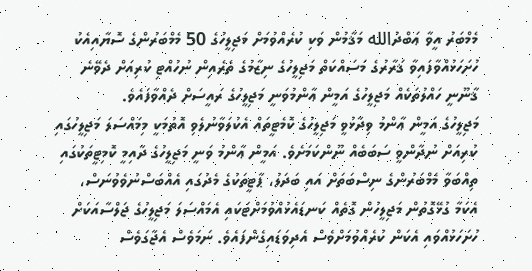މެމްބަރު އީވާ ޢަބްދުالله މަޤާމުން ވަކި ކުރެއްވުމަށް މަޖިލީހުގެ 50 މެމްބަރުންގެ ސޮޔާއިއެކު ހުށަހަޅުއްވާފައިވާ ޤަރާރުގެ މަސައްކަތް މަޖިލީހުގެ ނިޒާމުގެ ތެރެއިން ނުހުއްޓި ކުރިއަށް ދެވޭނެ ޤާނޫނީ ހައްލުތަކެއް މަޖިލީހުގެ އަމީން ޢާންމުވަނީ މަޖިލީހުގެ ރައީސަށް ދެއްވާފައެވެ.
މަޖިލީހުގެ އަމީން ޢާންމު ވިދާޅުވީ މަޖިލީހުގެ ކޮމެޓީތައް އެކުލަވާނުލެވި އޮތުމަކީ މިމައްސަލަ މަޖިލީހުގައި ކުރިއަށް ނުދާންވީ ސަބަބެއް ނޫންކަމަށެވެ. އަމީން ޢާންމު ވަނީ މަޖިލީހުގެ ދާއިމީ ކޮމިޓީތަކުގައި ތިއްބަވާ މެމްބަރުންގެ ނިސްބަތަށް އައި ބަދަލު، ޕާޓީތަކުގެ މެދުގައި އެއްބަސްނުވެވުނަސް، އެކަމާ ގުޅޭގޮތުން މަޖިލީހުން ގޮތެއް ކަނޑައެޅުއްވުމަށްޓަކައި އެމައްސަލަ މަޖިލީހުގެ ޖަލްސާއަކަށް ހުށަހަޅުއްވައި އެކަން ކުރެއްވުމަށްވެސް އެދިވަޑައިގެންފައެވެ. ނަމަވެސް އެޖާގަވެސް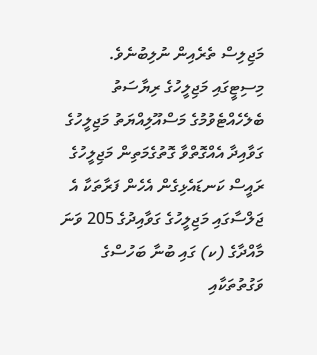މަޖިލިސް ތެރެއިން ނުލިބުނެވެ.
މިސިޓީގައި މަޖިލީހުގެ ރިޔާސަތު ބެލެހެއްޓެވުމުގެ މަސްއޫލިއްޔަތު މަޖިލީހުގެ ގަވާއިދާ އެއްގޮތްވާ ގޮތުގެމަތިން މަޖިލީހުގެ ރައީސް ކަނޑައެޅިގެން އެހެން ފަރާތަކާ އެ ޖަލްސާގައި މަޖިލީހުގެ ގަވާއިދުގެ 205 ވަނަ މާއްދާގެ (ކ) ގައި ބުނާ ބަހުސްގެ ވަގުތުތަކާއި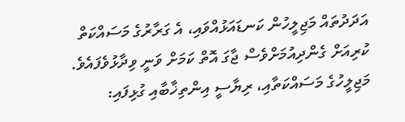އަދަދުތައް މަޖިލީހުން ކަނޑައަޅުއްވައި، އެ ގަރާރުގެ މަސައްކަތް ކުރިއަށް ގެންދިއުމަށްވެސް ޖާގަ އޮތް ކަމަށް ވަނީ ވިދާޅުވެފައެވެ.
މަޖިލީހުގެ މަސައްކަތާއި، ރިޔާސީ އިންތިޚާބާއި ގުޅިފައި: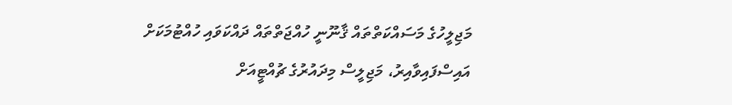މަޖިލީހުގެ މަސައްކަތްތައް ޤާނޫނީ ހުއްޖަތްތައް ދައްކަވައި ހުއްޓުމަކަށް އައިސްފައިވާއިރު، މަޖިލީސް މިދައުރުގެ ޗުއްޓީއަށް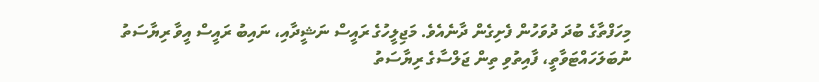މިހަފްތާގެ ބުދަ ދުވަހުން ފެށިގެން ދާނެއެވެ. މަޖިލީހުގެ ރައީސް ނަޝީދާއި، ނައިބު ރައީސް އީވާ ރިޔާސަތު ނުބަލަހައްޓަވާތީ، ފާއިތުވި ތިން ޖަލްސާގެ ރިޔާސަތު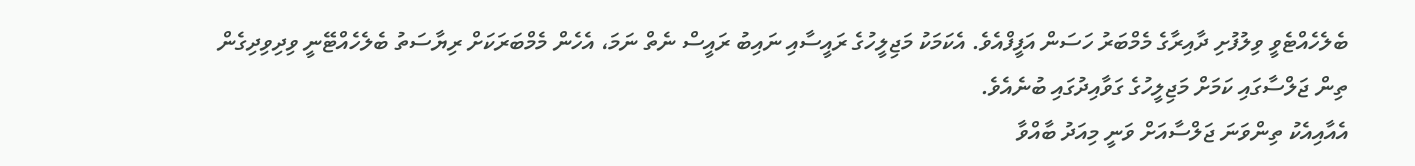ބެލެހެއްޓެވީ ވިލުފުށި ދާއިރާގެ މެމްބަރު ހަސަން އަފީފްއެވެ. އެކަމަކު މަޖިލީހުގެ ރައީސާއި ނައިބު ރައީސް ނެތް ނަމަ، އެހެން މެމްބަރަކަށް ރިޔާސަތު ބެލެހެއްޓޭނީ ވިދިވިދިގެން ތިން ޖަލްސާގައި ކަމަށް މަޖިލީހުގެ ގަވާއިދުގައި ބުނެއެވެ.
އެއާއިއެކު ތިންވަނަ ޖަލްސާއަށް ވަނީ މިއަދު ބާއްވާ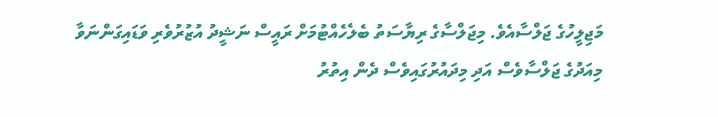މަޖިލީހުގެ ޖަލްސާއެވެ. މިޖަލްސާގެ ރިޔާސަތު ބެލެހެއްޓުމަށް ރައީސް ނަޝީދު އުޒުރުވެރި ވަޑައިގަންނަވާ މިއަދުގެ ޖަލްސާވެސް އަދި މިދައުރުގައިވެސް ދެން އިތުރު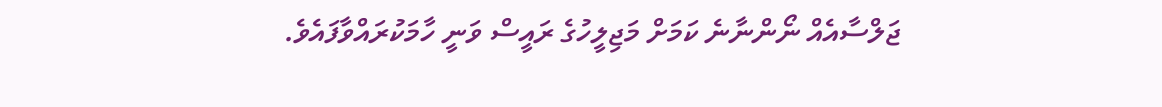ޖަލްސާއެއް ނޯންނާނެ ކަމަށް މަޖިލީހުގެ ރައީސް ވަނީ ހާމަކުރައްވާފައެވެ.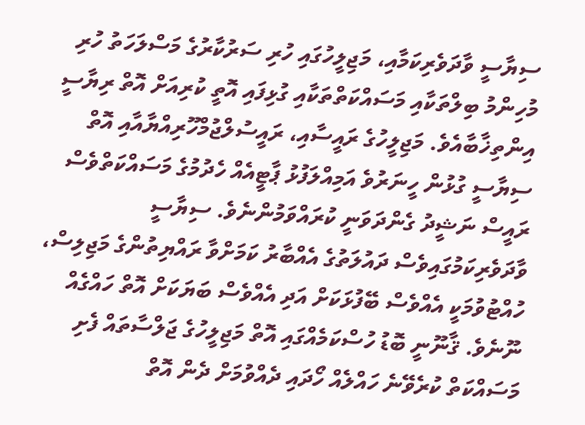ސިޔާސީ ވާދަވެރިކަމާއި، މަޖިލީހުގައި ހުރި ސަރުކާރުގެ މަސްލަހަތު ހުރި މުހިންމު ބިލްތަކާއި މަސައްކަތްތަކާއި ގުޅިފައި އޮތީ ކުރިއަށް އޮތް ރިޔާސީ އިންތިޚާބާއެވެ. މަޖިލީހުގެ ރައީސާއި، ރައީސުލްޖުމްހޫރިއްޔާއާއި އޮތް ސިޔާސީ ގުޅުން ހީނަރުވެ އަމިއްލަފުޅު ޕާޓީއެއް ހެދުމުގެ މަސައްކަތްވެސް ރައީސް ނަޝީދު ގެންދަވަނީ ކުރައްވަމުންނެވެ. ސިޔާސީ ވާދަވެރިކަމުގައިވެސް ދައުލަތުގެ އެއްބާރު ކަމަށްވާ ރައްޔިތުންގެ މަޖިލިސް، ހުއްޓުވުމަކީ އެއްވެސް ބޭފުޅަކަށް އަދި އެއްވެސް ބަޔަކަށް އޮތް ހައްގެއް ނޫނެވެ. ޤާނޫނީ ބޮޑު ހުސްކަމެއްގައި އޮތް މަޖިލީހުގެ ޖަލްސާތައް ފެށި މަސައްކަތް ކުރެވޭނެ ހައްލެއް ހޯދައި ދެއްވުމަށް ދެން އޮތް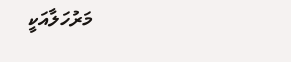މަރުހަލާއަކީ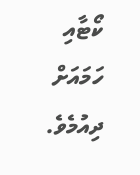ކޯޓާއި ހަމައަށް ދިއުމެވެ.